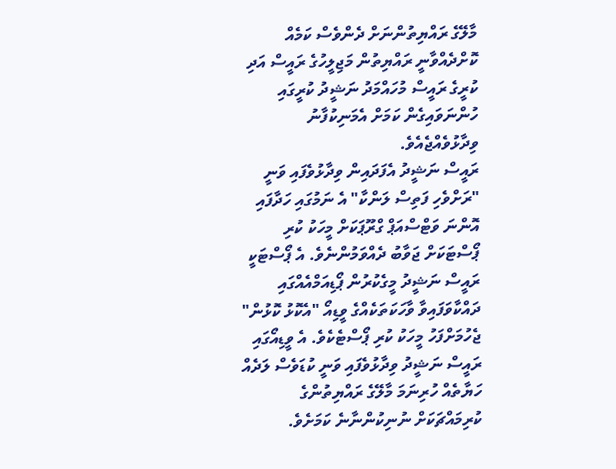މާލޭގެ ރައްޔިތުންނަށް ދެންވެސް ކަމެއް ކޮށްދެއްވާނީ ރައްޔިތުން މަޖިލީހުގެ ރައީސް އަދި ކުރީގެ ރައީސް މުހައްމަދު ނަޝީދު ކުރީގައި ހުންނަވައިގެން ކަމަށް އެމަނިކުފާނު ވިދާޅުވެއްޖެއެވެ.
ރައީސް ނަޝީދު އެފަދައިން ވިދާޅުވެފައި ވަނީ "ރަށްވެހި ފަތިސް ލަންކާ" އެ ނަމުގައި ހަދާފައި އޮންނަ ވަޓްސްއަޕް ގްރޫޕަކަށް މީހަކު ކުރި ޕޯސްޓަކަށް ޖަވާބު ދެއްވަމުންނެވެ. އެ ޕޯސްޓަކީ ރައީސް ނަޝީދު މީގެކުރުން ޕޯޑިއަމްއެއްގައި ދައްކާވަފައިވާ ވާހަކަތަކެއްގެ ވީޑިއޯ "އެކޮޅު ކޮޅުން" ޖެހުމަށްފަހު މީހަކު ކުރި ޕޯސްޓެކެވެ. އެ ވީޑިއޯގައި ރައީސް ނަޝީދު ވިދާޅުވެފައި ވަނީ ކުޑަވެސް ލަދެއް ހަޔާތެއް ހުރިނަމަ މާލޭގެ ރައްޔިތުންގެ ކުރިމައްޗަކަށް ނުނިކުންނާނެ ކަމަށެވެ.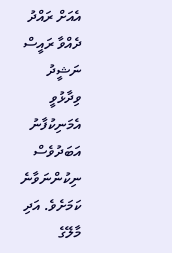އެއަށް ރައްދު ދެއްވާ ރައީސް ނަޝީދު ވިދާޅުވީ އެމަނިކުފާނު އަބަދުވެސް ނިކުންނަވާނެ ކަމަށެވެ. އަދި މާލޭގެ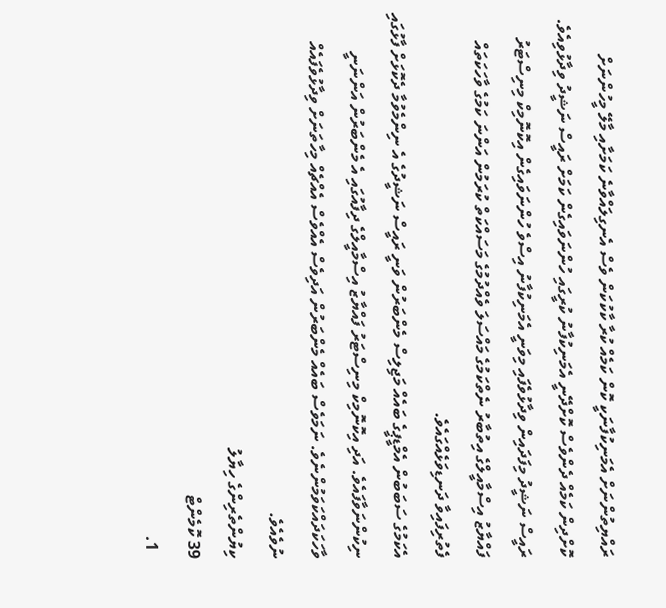ރައްޔިތުންނަށް އެމަނިކުފާނަކީ ކޮން ކަމެއް ކުރާ ކާކުކަން ވެސް އެނގިލައްވާނެ ކަމަށާއި މާލޭ މީހުންނަށް ކޮށްދިން ކަމެއް ދެންވެސް ކޮށްދޭނީ އެމަނިކުފާނު ކުރީގައި ހުންނަވައިގެން ކަމަށް ރައީސް ނަޝީދު ވިދާޅުވިއެވެ.
ރައީސް ނަޝީދު މިފަދައިން ވިދާޅުވެފައި މިވަނީ އެމަނިކުފާނު އިސްވެ ހުންނަވައިގެން އިކޮނޮމިކް މިނިސްޓަރު ފައްޔާޒު އިސްމާއީލްގެ އިތުބާރު ނެތްކަމުގެ މައްސަލަ ވެއްދުމުގެ މަސައްކަތް ކުރަމުން އަންނަ ކަމުގެ ވާހަކަތައް ފެތުރިފައިވާ ދަނޑިވަޅެއްގައެވެ.
އެކަމުގެ ސަބަބުން އެމްޑީޕީގެ ބައެއް މަޖިލިސް މެންބަރުން ވަނީ ރައީސް ނަޝީދުގެ އެ ނިންމެވުމާ ދެކޮޅަށް ފާޅުގައި ނިކުންނަވާފައެވެ. އަދި އިކޮނޮމިކް މިނިސްޓަރު ފައްޔާޒު އިސްމާއީލްގެ ދިފާއުގައި އެ މެންބަރުން އަންނަނީ ވާހަކަދައްކަވަމުންނެވެ. ނަމަވެސް ބައެއް މެންބަރުން އަދިވެސް އެއްވެސް އެއްޗެއް މިހާތަނަށް ވިދާޅުވެފައެއް ނުވެއެވެ.
ކިޔުންތެރިންގެ ހިޔާލު
39 ކޮމެންޓް
  1.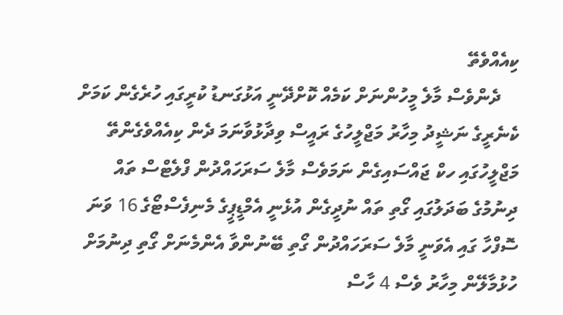ކިއެއްވެތޭ
    ދެންވެސް މާލެ މީހުންނަށް ކަމެއް ކޮށްދޭނީ އަޅުގަނޑު ކުރީގައި ހުރެގެން ކަމަށް ކެނެރީގެ ނަޝީދު މިހާރު މަޖްލީހުގެ ރައީސް ވިދާޅުވާނަމަ ދެން ކިއެއްވެގެންތޭ މަޖްލީހުގައި ހކް ޖައްސައިގެން ނަމަވެސް މާލެ ސަރަހައްދުން ފްލެޓްސް ތައް ދިނުމުގެ ބަދަލުގައި ގޯތި ތައް ނުދީގެން އުޅެނީ އެމްޑީޕީގެ މެނިފެސްޓޯގެ 16 ވަނަ ސޮފްހާ ގައި އެވަނީ މާލެ ސަރަހައްދުން ގޯތި ބޭނުންވާ އެންމެނަށް ގޯތި ދިނުމަށް ހުޅުމާލޭން މިހާރު ވެސް 4 ހާސް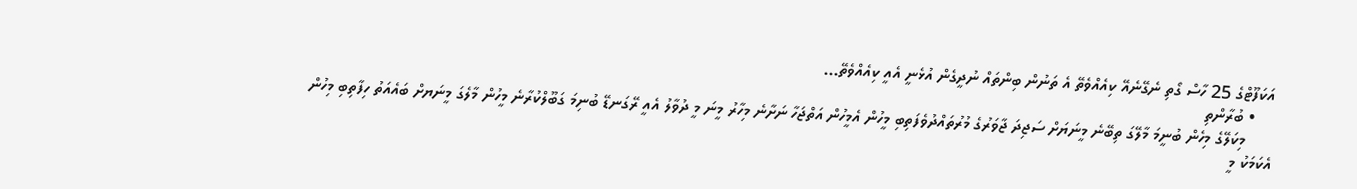އަކަފޫޓްގެ 25 ހާސް ގޯތި ނެގޭނެއޭ ކިއެއްވެތޭ އެ ތަނުން ބިންތައް ނުދީގެން އުޅެނީ އެއީ ކިއެއްވެތޭ...
    • ބުރާންތި
      މިކަލޭގެ މިހެން ބުނީމަ މާލޭގަ ތިބޭނެ މީނަޔަށް ސަޖިދަ ޖާވަރުގެ މުރުތައްދުވެފަތިބި މީހުން އެމީހުން އަތްޖަހާ ނަށާނެ މިހާރު މީނަ މީ ދުވާލު އެއީ ރޭގަނޑޭ ބުނިމަ ގަބޫލްކުރާނެ މީހުން މާލެގަ މީނަޔށް ބައެއަތު ހިފާތިބި މިހުން އެކަމަކު މީ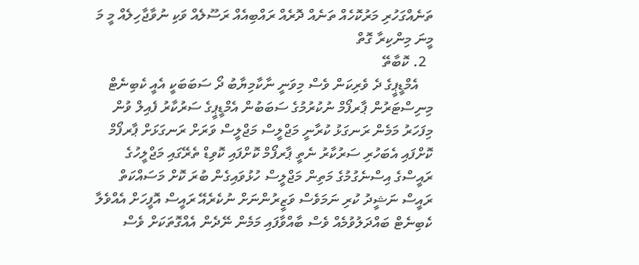ތަނެއްގަހުރި މަރުކޮހެއް ތަނެއް ދޮރެއް ރައްބިއެއް ރަސޫލެއް ވަކި ނުވާޖާހިލެއް މީ މަ މީނަ މިންކިރާ ގޮތް
  2. ކޮބާތޭ
    އެމްޑީޕީގެ ދެ ވެރިކަން ވެސް މިވަނީ ނާކާމިޔާބު ދޯ ސަބަބަކީ އެއީ ކެބިނެޓް މިނިސްޓަރުން ޕާރފޯމް ނުކުރުމުގެ ސަބަބުން އެމްޑީޕީގެ ސަރުކާރު ފެއިލް ވުން މިފަހަރު މަމެން ރަނގަޅު ކުރާނީ މަޖްލީސް މަޖްލީސް ވަރަށް ރަނގަޅަށް ޕާރފޯމް ކޮށްފައި އެބަހުރި ސަރުކާރު ނެތީ ޕާރފޯމް ކޮށްފައި ކޮވިޑް ތެރޭގައި މަޖްލީހުގެ ރައީސްގެ އިސްނެގުމުގެ މަތިން މަޖްލީސް ހުޅުވައިގެން ބުރަ ކޮށް މަސައްކަތް ރައީސް ނަޝީދު ކުރި ނަމަވެސް ވަޒީރުންނަށް ނުކެރެއޭ ރައީސް އޮފީހަށް އެއްވެލާ ކެބިނެޓް ބައްދަލުވުމެއް ވެސް ބާއްވާފައި މަމެން ނޭދެން އެއްގޮތަކަށް ވެސް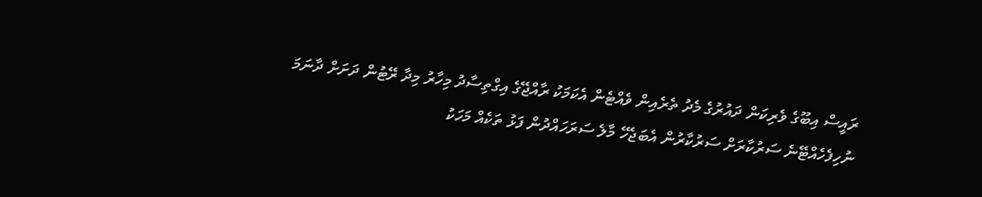ރައީސް އިބޫގެ ވެރިކަން ދައުރުގެ މެދު ތެރެއިން ވެއްޓެން އެކަމަކު ރާއްޖޭގެ އިގްތިސާދު މިހާރު މިދާ ރޭޓުން ދަށަށް ދާނަމަ ނުހިފެހެއްޓޭނެ ސަރުކާރަށް ސަރުކާރުން އެބަޖެހޭ މާލެ ސަރަހައްދުން ފަޅު ތަކެއް މަހަކު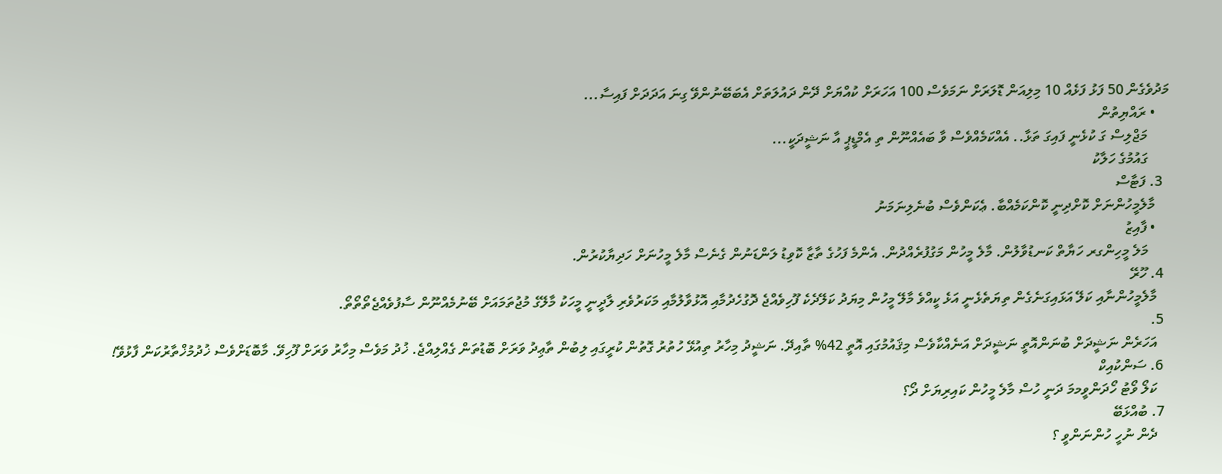މަދުވެގެން 50 ފަޅު ފަޅެއް 10 މިލިއަން ޑޮލަރަށް ނަމަވެސް 100 އަހަރަށް ކުއްޔަށް ދޭން ދައުލަތަށް އެބަބޭނުންވޭ ގިނަ އަދަދަށް ފައިސާ...
    • ރައްޔިތުން
      މަޖްލިސް ގަ ކުޅެނީ ފައިގަ ތަޅާ.. އެއްކަމެއްވެސް ވާ ބައެއްނޫން ތި އެމްޑީޕީ އާ ނަޝީދަކީ...
      ގައުމުގެ ހަލާކު
  3. ފަޓާސް
    މާލެމީހުންނަށް ކޮށްދިނީ ކޮންކަމެއްބާ. ޢެކަންވެސް ބުނެލިނަމަނު
    • ފާއިޒު
      މަލެ މީހިންގރ ހަޔާތް ކަނޑުވާލުން. މާލެ މީހުން މަގުފުރެއްދުން. އެންމެ ފަހުގެ ތާޒާ ކޮވިޑު ލަންޑަނުން ގެނެސް މާލެ މީހުނަށް ހަދިޔާކުރުން.
  4. ހޫރޭ
    މާލެމީހުންނާއި ކަލޭ އަޅައިގަނެގެން ތިޔަތެޅެނީ އަޅެ ކީއްވެ މާލޭ މީހުން މިޔަދު ކަލޭދެކެ ފޫހިވެއްޖެ ދޮގުހެދުމާއި އޮޅުވާލުމާއި މަކަރުވެރި ލާދީނީ މީހަކު މާލޭގެ މުޖުތަމައަށް ބޭނުމެއްނޫން ސާފުވެއްޖެތޯތޯތޯ.
  5.
    އަހަރެން ނަޝީދަށް ބުނަންއޮތީ ނަޝީދަށް އަނެއްކާވެސް މިޤައުމުގައި އޮތީ 42% ތާއިދޭ. ނަޝީދު މިހާރު ތިއުޅޭ ހުތުރު ގޮތުން ކުރީގައި ލިބުން ތާޢިދު ވަރަށް ބޮޑުތަން ގެއްލިއްޖެ. ޚުދު މަވެސް މިހާރު ވަރަށް ފޫހިވޭ. މާބޮޑަށްވެސް ޚުދުމުޚްތާރުކަން ފާޅުވޭ!
  6. ސަންކުއިކް
    ކަލޯ ވޯޓު ހޯދަންވީމމަ ދަނީ ހުސް މާލެ މީހުން ކައިރިޔަށް ދޯ؟
  7. ބުއްޅަބޭ
    ދެން ނުހީ ހުންނަންވީ ؟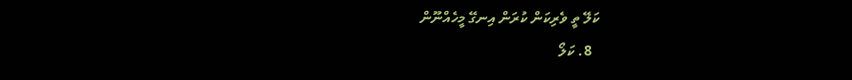ކަލޭ ތީ ވެރިކަން ކުރަން އިނގޭ މީހެއްނޫން
  8. ކަލޯ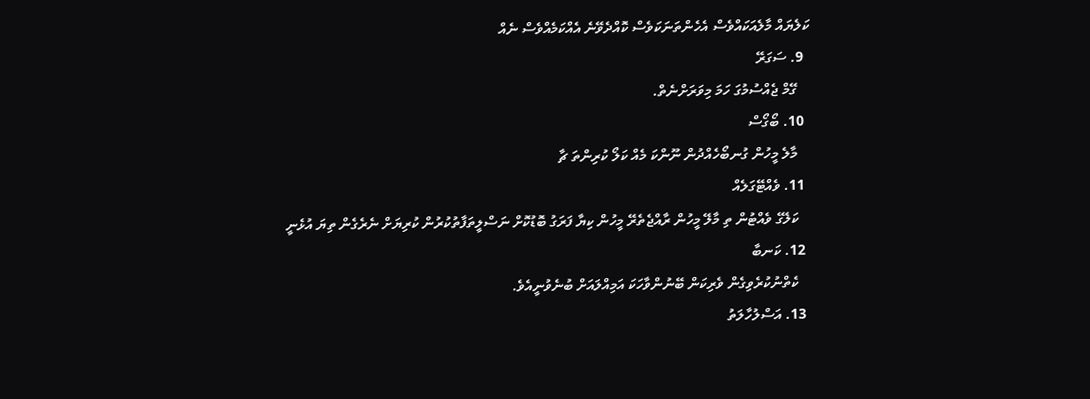ކަލެޔައް މާލެއަކައްވެސް އެހެންތަނަކަވެސް ކޮއްދެވޭނެ އެއްކަމެއްވެސް ނެއް
  9. ސަގަރޭ
    ގޭމް ޖެއްސުމުގަ ހަމަ މިވަރަށްނެތް.
  10. ބޯގޯސް
    މާލެ މީހުން ގުނބޯހެއްދުން ނޫންކަ މެއް ކަލޯ ކުރިންތަ ޗާ
  11. ވެއްޓޭގަލެއް
    ކަލޭގެ ވެއްޓުން ތި މާލޭ މީހުން ރާއްޖެތެރޭ މީހުން ކިޔާ ފަރަގު ބޮޑުކޮށް ނަސްލީތަފާތުކުރުން ކުރިޔަށް ނެރެގެން ތިޔަ އުޅެނީ
  12. ކަނބާ
    ކެތްނުކުރެވިގެން ވެރިކަން ބޭނުންވާހަކަ އަމިއްލައަށް ބުނެވުނީއެވެ.
  13. އަސްލުހާލަތު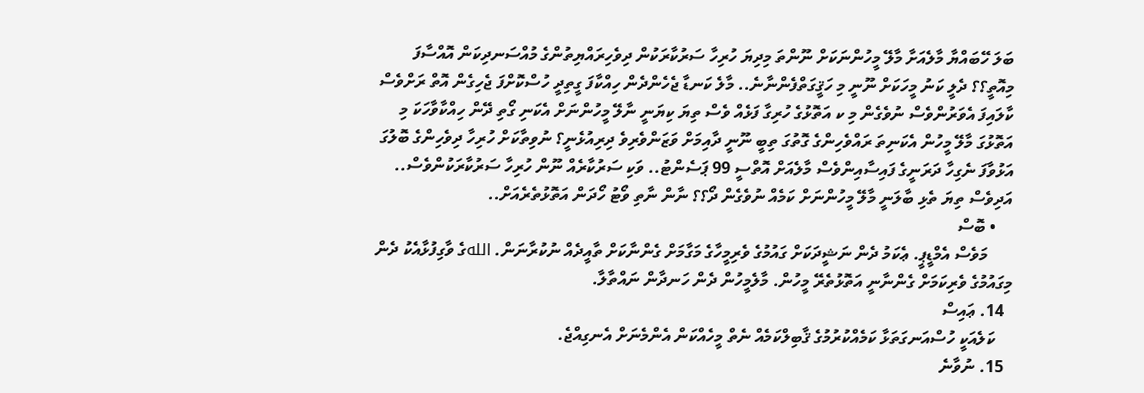ބަލަ ހޭބައްޔާ މާލެއަށާ މާލޭ މީހުންނަކަށް ނޫންތަ މިދިޔަ ހުރިހާ ސަރުކާރަކުން ދިވެހިރައްޔިތުންގެ މުއްސަނދިކަން އޮއްސާފަ މިއޮތީ؟؟ ދެލީ ކަނު މީހަކަށް ނޫނީ މި ހަޤީގަތްފެންނާނެ.. މާލެ ކަނޑާ ޖެހެންދެން ހިއްކާފަ ގީތިދީ ހުސްކޮށްފަ ޖެހިގެން އޮތް ރަށްވެސް ކާލައިފަ އެވަރުންވެސް ނުވެގެން މި ކ އަތޮޅުގެ ހުރިގާ ފަޅެއް ވެސް ތިޔަ ކިޔަނީ ނާލޭ މީހުންނަށް އެކަނި ގޯތި ދޭން ހިއްކާވާހަކަ މި އަތޮޅުގަ މާލޭ މީހުން އެކަނިތަ ރައްވެހިންގެ ގޮތުގަ ތިބީ ނޫނީ ދާއިމަށް ވަޒަންވެރިވެ ދިރިއުޅެނީ؟ ނުވިތާކަށް ހުރިހާ ދިވެހިންގެ ބޮލުގަ އަޅުވާފަ ނެގިހާ ދަރަނީގެ ފައިސާއިންވެސް މާލެއަށް އޮތްސީ 99 ޕަސެންޓު.. ވަކި ސަރުކާރެއް ނޫން ހުރިހާ ސަރުކާރަކުންވެސް.. އަދިވެސް ތިޔަ ތެޅި ބާލަނީ މާލޭ މީހުންނަށް ކަމެއް ނުވެގެން ދޯ؟؟ ނާން ނާތި ވޯޓު ހޯދަން އަތޮޅުތެރެއަށް..
    • ބޮސް
      މަވެސް އެމްޑީޕީ. ޢެކަމު ދެން ނަޝީދަކަށް ގައުމުގެ ވެރިމީހާގެ މަގާމަށް ގެންނާކަށް ތާއީދެއް ނުކުރާނަން. اللهގެ ވާގިފުޅާއެކު ދެން މިގައުމުގެ ވެރިކަމަށް ގެންނާނީ އަތޮޅުތެރޭ މީހުން. މާލެމީހުން ދެން ހަނދާން ނައްތާލާ.
  14. ޢައިސް
    ކަލެއަކީ ހުސްއަނގަތަޅާ ކަމެއްކުރުމުގެ ޤާބިލްކަމެއް ނެތް މީހެއްކަން އެންމެނަށް އެނގިއްޖެ.
  15. ނުވާނެ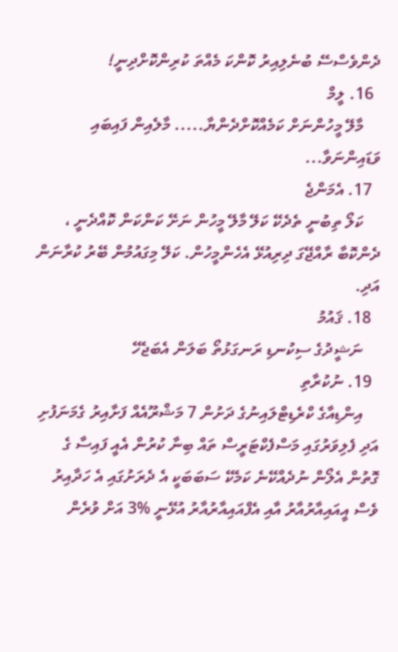ދެންވެސްސޭ ބުނެލިއިރު ކޮންކަ މެއްތަ ކުރިންކޮށްދިނީ!
  16. ލީމް
    މާލޭ މީހުންނަށް ކަމެއްކޮށްދެންޔާ..... މާލެއިން ފައިބައި ވަޑައިންނަވާ...
  17. އެމަންޖެ
    ކަލޯ ތިބުނީ ތެދެކޭ ކަލޭ މާލޭ މީހުން ނަށޭ ކަންކަން ކޮއްދެނީ ، ދެންކޮބާ ރާއްޖޭގަ ދިރިއުޅޭ އެހެންމީހުން. ކަލޭ މިގައުމުން ބޭރު ކުރާނަން އަދި.
  18. ޤައުމު
    ނަޝީދުގެ ސިކުނޑި ރަނގަޅުތޯ ބަލަން އެބަޖެހޭ
  19. ނުކުރާތި
    އިންޑިއާގެ ކްރެޑިޓްލައިނުގެ ދަށުން 7 މަޝްރޫއެއް ފަށާއިރު ގެމަނަފުށި އަދި ފެލިވަރުގައި މަސްފެކްޓަރީސް ތައް ބިނާ ކުރުން އެއީ ފައިސާ ގެ ގޮތުން އެލޯން ނުދެއްކޭނެ ކަމެކޭ ސަބަބަކީ އެ ދެރަށުގައި އެ ހަދާއިރު ވެސް އީއައިއާރުއާރު އާއި އެފްއައިއާރުއާރު އުޅޭނީ %3 އަށް ވުރެން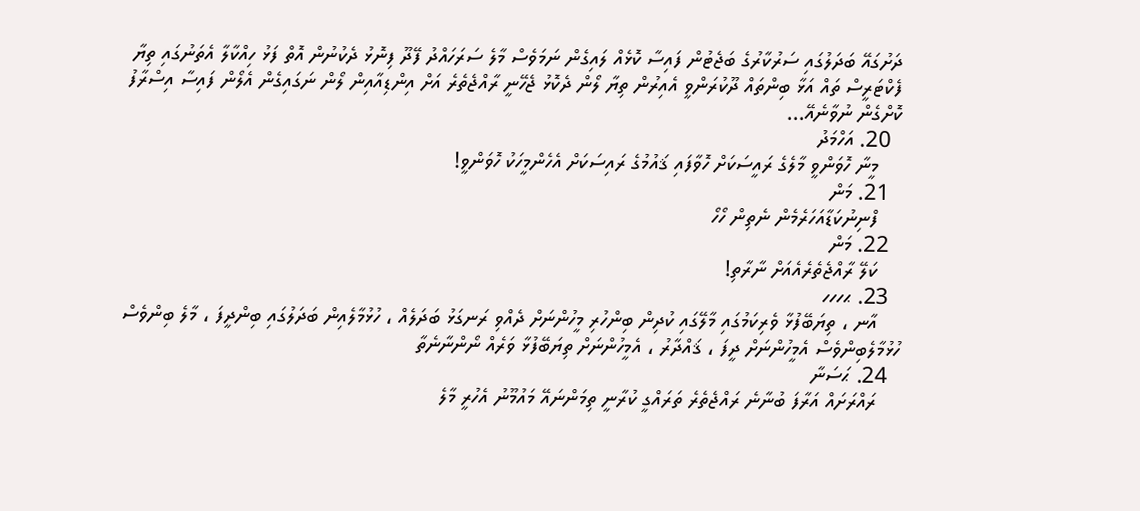ދަށުގައޭ ބަދަލުގައި ސަރުކާރުގެ ބަޖެޓުން ފައިސާ ކޮޅެއް ލައިގެން ނަމަވެސް މާލެ ސަރަހައްދު ފޭދޫ ފިނޮޅު ދެކުނުން އޮތް ފަޅު ހިއްކާލާ އެތަނުގައި ތިޔާ ފެކްޓަރީސް ތައް އަޅާ ބިންތައް ދޫކުރަންވީ އެއިރުން ތިޔާ ލޯން ދެކޮޅު ޖެހޭނީ ރާއްޖެތެރެ އަށް އިންޑިއާއިން ލޯން ނަގައިގެން އެލޯން ފައިސާ އިސްރާފު ކޮށްގެން ނުވާނެއޭ...
  20. އަހްމަދު
    މީނާ ހޮވަންވީ މާލެގެ ރައީސަކަށް ހޮވާފައި ޤައުމުގެ ރައިސަކަށް އެހެންމީހަކު ހޮވަންވީ!
  21. މަން
    ފްނިނުކަޑާއަހަރެމެން ނެތިން ހޯހޯ
  22. މަން
    ކަލޭ ރާއްޖެތެރެއެއަށް ނާރާތި!
  23. ޙހހހ
    އާނ ، ތިޔަބޭފުޅާ ވެރިކަމުގައި މާލޭގައި ކުދިން ބިންހުރި މީހުންނަށް ދެއްވި ރަނގަޅު ބަދަލެއް ، ހުޅުމާލެއިން ބަދަލުގައި ބިންދީފަ ، މާލެ ބިންވެސް ހުޅުމާލެބިންވެސް އެމީހުންނަށް ދީފަ ، ޤައްދާރު ، އެމީހުންނަށް ތިޔަބޭފުޅާ ވަރެއް ނޯންނާނެތާ
  24. ޙަސަނާ
    ރައްރަށައް އަރާފަ ބުނާނެ ރައްޖެތެރެ ތަރައްގީ ކުރާނީ ތިމަންނައޭ މައުމޫނު އެހުރީ މާލެ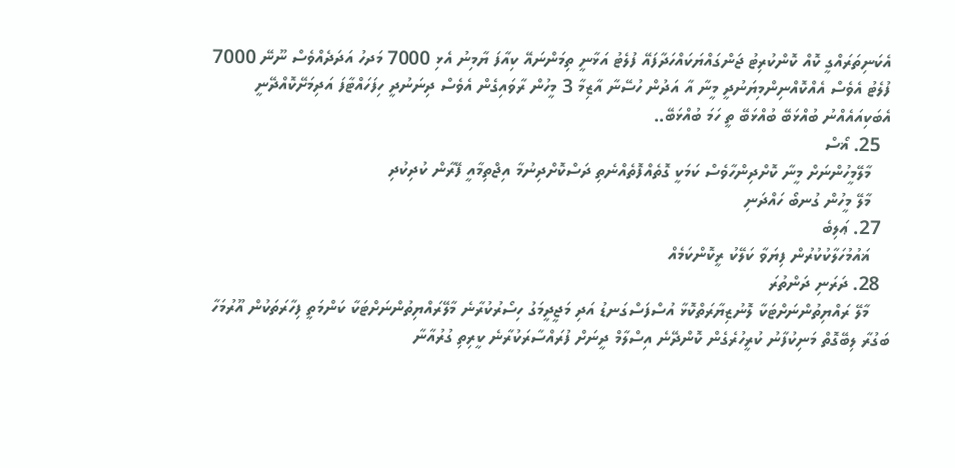އެކަނިތަރައްގީ ކޮއް ކޮންކުރިޓު ޖަންގައްޔަކައްހަދާފައޭ ފުލެޓު އަޅާނީ ތިމަންނައޭ ކިއާފަ ޔާމިނު އެޅި 7000 މަދހު އަދަދެއްވެސް ނޫނޭ 7000 ފުލެޓު އެވެސް އެއްކޮއްނިންމިޔަނުދީ މީނާ އާ އަދުން ހުސޭނާ އާޒިމާ 3 މީހުން ރާވައިގެން އެވެސް ދިނަނުދީ ހިފަހައްޓާފަ އަދިމަށޭކޮއްދޭނީ އެބަކިއައެއްނު ބުއްޅަބޭ ބުއްޅަބޭ ތީ ހަމަ ބުއްޅަބޭ..
  25. ޣޯސް
    މާލޭމީހުންނަށް މީނާ ކޮށްދިންހާވެސް ކަމަކީ ގޮތެއްފޮތެއްނެތި ދަސްކޮށްދިނުމާ އިޖްތިމާއީ ފޭރާން ކުދިކުދި
    މާލޭ މީހުން ގުނބޯ ހައްދަނި
  27. ޢަލިބެ
    ޣައުމުހަލާކުކުރުން ފިޔަވާ ކަލޭކު ރީކޮންކަމެއް
  28. ދަރަނި ދަންތުރަ
    މާލޭ ރައްޔިތުންނަށްޓަކާ ލޮނުޒިޔާރަތްކޮޅާ އުސްފަސްގަނޑު އަދި މަޖީދީމަގު ހިސޯރުކުރާނެ މާލޭރައްޔިތުންނަށްޓަކާ ކަންމަތީ ފިހާރަތަކުން އޫރުމަހާ ބަގުރާ ލިބޭގޮތް މަނިކުފާނު ކުރީހުރެގެން ކޮންދޭނެ އިސްލާމް ދީނަށް ފުރައްސާރަކުރާނެ ކީރިތި ގުރުއާނާ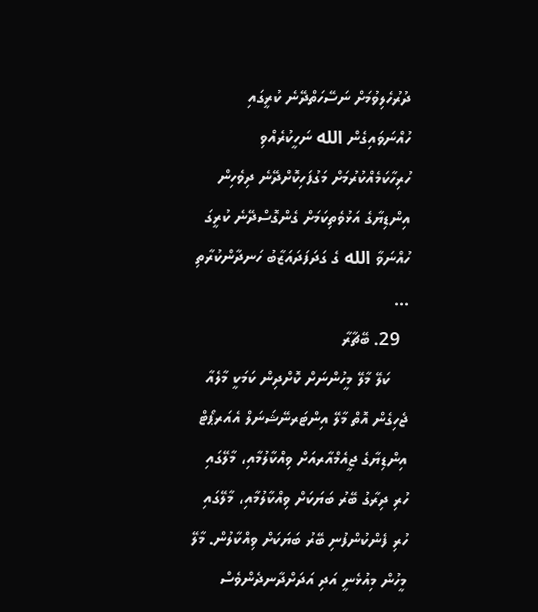ދުރުހެލިވުމަށް ނަސޭހަތްދޭނެ ކުރީގައި ހުއްނަވައިގެން الله ނަހީކުރެއްވި ހުރިހާކަމެއްކުރުމަށް މަގުފަހިކޮށްދޭނެ ދިވެހިން އިންޑިޔާގެ އަޅުވެތިކަމަށް ގެންގޮސްދޭނެ ކުރީގަ ހުއްނަވާ الله ގެ ގަދަފަދައަޒާބު ހަނދާންކުރާތި ...
  29. ބޭޗާރާ
    ކަލޭ މާލޭ މީހުންނަށް ކޮށްދިން ކަމަކީ މާލެއާ ޖެހިގެން އޮތް މާލޭ އިންޓަރނޭޝަނަލް އެއަރޕޯޓް އިންޑިޔާގެ ޖީއެމްއާރއަށް ވިއްކާލުމާއި، މާލޭގައި ހުރި ދިރާގު ބޭރު ބަޔަކަށް ވިއްކާލުމާއި، މާލޭގައި ހުރި ފެންކުންފުނި ބޭރު ބަޔަކަށް ވިއްކާލުން. މާލޭ މީހުން މިއުޅެނީ އަދި އަދަށްދާނދެންވެސް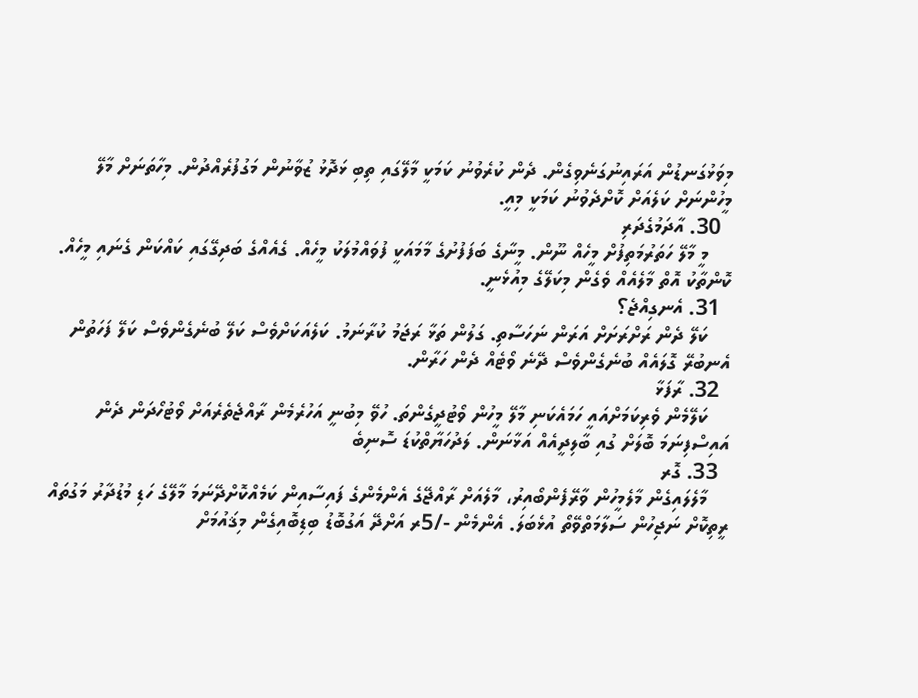މިވަޅުގަނޑުން އަރައިނުގަނެވިގެން. ދެން ކުރެވުނު ކަމަކީ މާލޭގައި ތިބި ޅަދޮޅު ޒުވާނުން މަގުފުރެއްދުން. މިހާތަނަށް މާލޭ މީހުންނަށް ކަލެއަށް ކޮށްދެވުނު ކަމަކީ މިއީ.
  30. އާދަމުގެދަރި
    މީ މާލޭ ހަތަރުމަތިފުށް މީހެއް ނޫން. މީނާގެ ބަފަފުށުގެ މާމައަކީ ފުވައްމުލަކު މީހެއް. ގެއެއްގެ ބަދިގޭގައި ކައްކަން ގެނައި މީހެއް. ކޮންތާކު އޮތް މާލެއެއް ވެގެން މިކަލޭގެ މިއުޅެނީ.
  31. އެނގިއްޖެ؟
    ކަލޭ ދެން ރަށްރަށަށް އަރަން ނަހަސާތި. ގަލުން ތަޅާ ރަޖަމު ކުރާނަމު. ކަލެއަކަށްވެސް ކަލޭ ބުނެގެންވެސް ކަލޭ ފަހަތުން އެނބުރޭ ގޮލައެއް ބުނެގެންވެސް ދޭނެ ވޯޓެއް ދެން ހަރާން.
  32. ރާފަޅާ
    ކަލޭމެން ވެރިކަމަށްއައީ ހަމައެކަނި މާލޭ މީހުން ވޯޓުދީގެންތަ. ހުވޭ މިބުނީ އަހުރެމެން ރާއްޖެތެރެއަށް ވޯޓުހޯދަން ދެން އައިސްފިނަމަ ބޮލަށް ގުއި ބާލިދީއެއް އަޅާނަން. ލަދުހަޔާތްކުޑަ ސޮނިބެ
  33. ގޮރ
    މާލެލައިގެން މާލެމީހުން ވާރޭފެންބޯއިރު، މާލެއަށް ރާއްޖޭގެ އެންމެންގެ ފައިސާއިން ކަމެއްކޮށްދޭނަމަ މާލޭގެ ހަޑި މުޑުދާރު މަގުތައް ރީތިކޮށް ނަޖިހުން ސަލާމަތްވޭތޯ އުޅެބަލަ. އެންމެން -/5ރ އަށްދޭ އަގުބޮޑު ބިޑިބޮއިގެން މިޤައުމަށް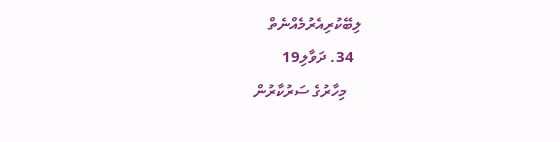ލިބޭކުރިއެރުމެއްނެތް
  34. ދަވާލި19
    މިހާރުގެ ސަރުކާރުން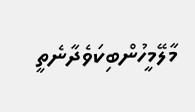މާލޭމީހުންބިކަވެދާނެތީ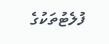ފުލެޓުތަކުގެ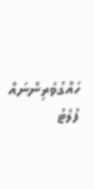ހައްގުވެރިންނައް ފުލެޓު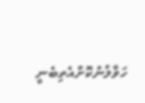ހަވާލުނުކޮށްއެތިބެނީ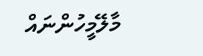މާލޭމީހުންނައް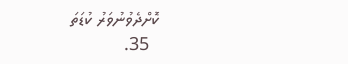ކޮށްދެވުނުވަރު ކުޑަތަ
  35.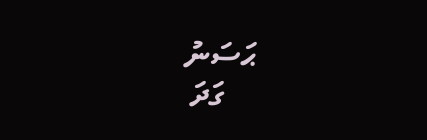ޙަސަނު
    ގަދަ